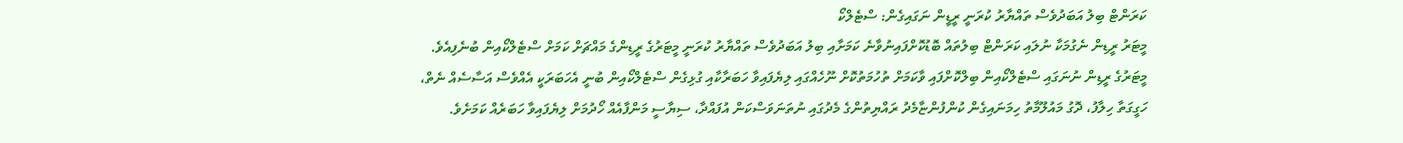ކަރަންޓް ބިލު އަބަދުވެސް ތައްޔާރު ކުރަނީ ރީޑީން ނަގައިގެން: ސްޓެލްކޯ
މީޓަރު ރީޑިން ނެގުމަކާ ނުލައި ކަރަންޓް ބިލުތައް ބޮޑުކޮށްފައިނުވާނެ ކަމަށާއި ބިލު އަބަދުވެސް ތައްޔާރު ކުރަނީ މީޓަރުގެ ރީޑިންގެ މައްޗަށް ކަމަށް ސްޓެލްކޯއިން ބުނެފިއެވެ.
މީޓަރުގެ ރީޑިން ނުނަގައި ސްޓެލްކޯއިން ބިލްކޮށްފައި ވާކަމަށް ތުހުމަތުކޮށް ނޫހެއްގައި ލިޔެފައިވާ ހަބަރާކާއި ގުޅިގެން ސްޓެލްކޯއިން ބުނީ އެހަބަރަކީ އެއްވެސް އަސާސެއް ނެތް، ހަގީގަތާ ހިލާފު، ދޮގު މައުލޫމާތު ހިމަނައިގެން ކުންފުންޏާމެދު ރައްޔިތުންގެ މެދުގައި ނުތަނަވަސްކަން އުފައްދާ، ސިޔާސީ މަންފާއެއް ހޯދުމަށް ލިޔެފައިވާ ހަބަރެއް ކަމަށެވެ.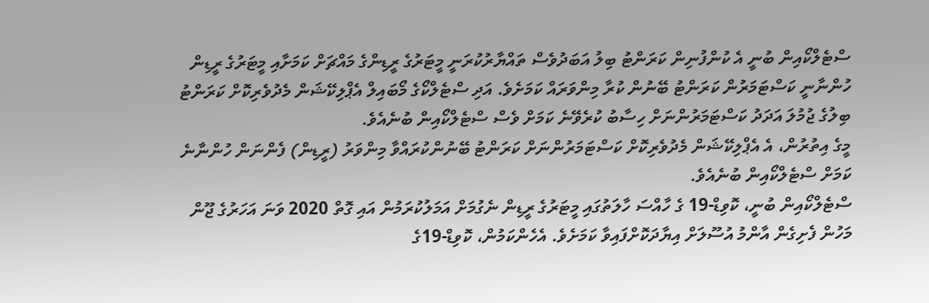ސްޓެލްކޯއިން ބުނީ އެ ކުންފުނިން ކަރަންޓު ބިލު އަބަދުވެސް ތައްޔާރުކުރަނީ މީޓަރުގެ ރީޑިންގެ މައްޗަށް ކަމަށާއި މީޓަރުގެ ރީޑިން ހުންނާނީ ކަސްޓަމަރުން ކަރަންޓު ބޭނުން ކުރާ މިންވަރައް ކަމަށެވެ. އަދި ސްޓެލްކޯގެ މޯބައިލް އެޕްލިކޭޝަން މެދުވެރިކޮށް ކަރަންޓު ބިލުގެ ޖުމުލަ އަދަދު ކަސްޓަމަރުންނަށް ހިސާބު ކުރެވޭނެ ކަމަށް ވެސް ސްޓެލްކޯއިން ބުނެއެވެ.
މީގެ އިތުރުން، އެ އެޕްލިކޭޝަން މެދުވެރިކޮށް ކަސްޓަމަރުންނަށް ކަރަންޓު ބޭނުންކުރައްވާ މިންވަރު (ރީޑިން) ފެންނަން ހުންނާނެ ކަމަށް ސްޓެލްކޯއިން ބުނެއެވެ.
ސްޓެލްކޯއިން ބުނީ، ކޮވިޑް-19 ގެ ހާއްސަ ހާލަތުގައި މީޓަރުގެ ރީޑިން ނެގުމަށް އަމަލުކުރަމުން އައި ގޮތް 2020 ވަނަ އަހަރުގެ ޖޫން މަހުން ފެށިގެން އާންމު އުސޫލަށް އިޔާދަކޮށްފައިވާ ކަމަށެވެ. އެހެންކަމުން، ކޮވިޑް-19ގެ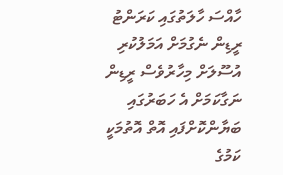ހާއްސަ ހާލަތުގައި ކަރަންޓު ރީޑިން ނެގުމަށް އަމަލުކުރި އުސޫލަށް މިހާރުވެސް ރީޑިން ނަގާކަމަށް އެ ހަބަރުގައި ބަޔާންކޮށްފައި އޮތް އޮތުމަކީ ކަމުގެ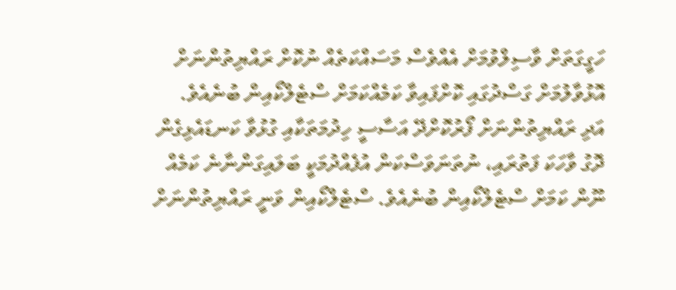ހަގީގަތަށް ވާސިލްވުމަށް އެއްވެސް މަސައްކަތެއް ނުކޮށް ރައްޔިތުންނަށް އޮޅުވާލުމަށް ގަސްދުގައި ކޮށްފައިވާ ކަމެއްކަމަށް ސްޓެލްކޯއިން ބުނެއެވެ.
އަދި ރައްޔިތުންނަށް ފޯރުކޮށްދޭ އަސާސީ ހިދުމަތަކާއި ގުޅުވާ ކަނޑައެޅިގެން ދޮގު ވާހަކަ ފަތުރައި، ނުތަނަވަސްކަން އުފެއްދުމަކީ ބަލައިގަންނާނެ ކަމެއް ނޫން ކަމަށް ސްޓެލްކޯއިން ބުނެއެވެ. ސްޓެލްކޯއިން ވަނީ ރައްޔިތުންނަށް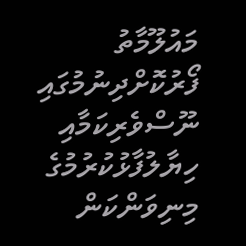މައުލޫމާތު ފޯރުކޮށްދިނުމުގައި ނޫސްވެރިކަމާއި ހިޔާލުފާޅުކުރުމުގެ މިނިވަންކަން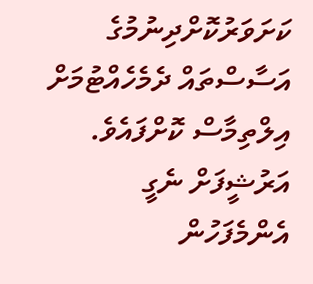ކަށަވަރުކޮށްދިނުމުގެ އަސާސްތައް ދެމެހެއްޓުމަށް އިލްތިމާސް ކޮށްފައެވެ.
އަރުޝީފަށް ނެގީ
އެންމެފަހުން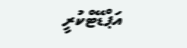އަޕްޑޭޓްކުރީ